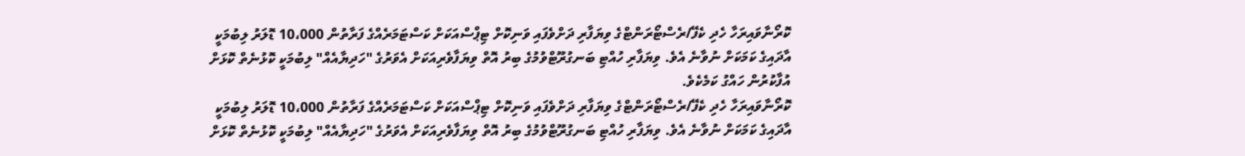ކޮރޯނާވައިރަހާ ހެދި ކެފޭ/ރެސްޓޯރަންޓްގެ ވިޔަފާރި ދަށްވެފައި ވަނިކޮށް ޓިޕްސްއަކަށް ކަސްޓަމަރެއްގެ ފަރާތުން 10،000 ޑޮލަރު ލިބުމަކީ އާދައިގެ ކަމަކަށް ނުވާނެ އެވެ. ވިޔަފާރި ހުއްޓި ބަނގުރޫޓްވުމުގެ ބިރު އޮތް ވިޔަފާވެރިއަކަށް އެވަރުގެ "ހަދިޔާއެއް" ލިބުމަކީ ކޮޅުނެތް ކޮޅަށް އުފާކުރުން ހައްގު ކަމެކެވެ.
ކޮރޯނާވައިރަހާ ހެދި ކެފޭ/ރެސްޓޯރަންޓްގެ ވިޔަފާރި ދަށްވެފައި ވަނިކޮށް ޓިޕްސްއަކަށް ކަސްޓަމަރެއްގެ ފަރާތުން 10،000 ޑޮލަރު ލިބުމަކީ އާދައިގެ ކަމަކަށް ނުވާނެ އެވެ. ވިޔަފާރި ހުއްޓި ބަނގުރޫޓްވުމުގެ ބިރު އޮތް ވިޔަފާވެރިއަކަށް އެވަރުގެ "ހަދިޔާއެއް" ލިބުމަކީ ކޮޅުނެތް ކޮޅަށް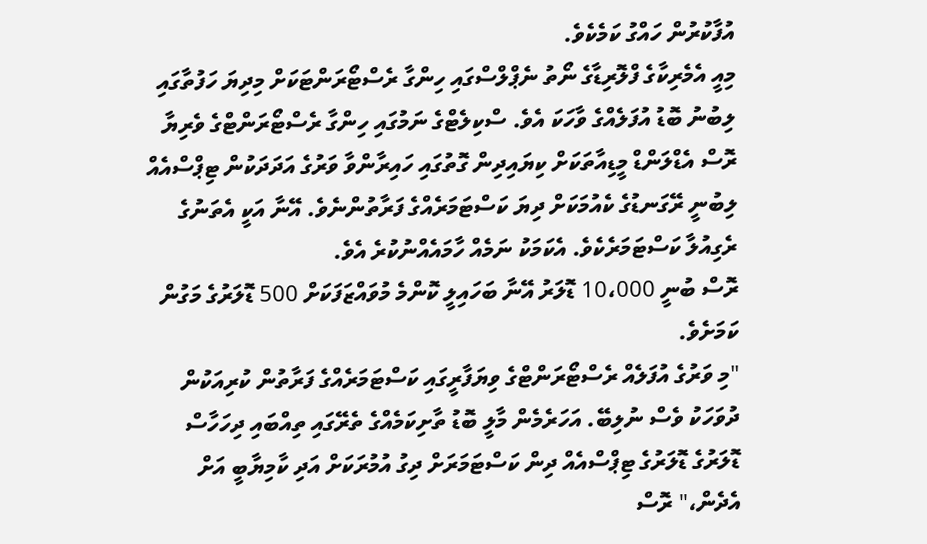އުފާކުރުން ހައްގު ކަމެކެވެ.
މިއީ އެމެރިކާގެ ފްލޮރިޑާގެ ނޯތު ނެޕްލްސްގައި ހިންގާ ރެސްޓޯރަންޓަކަށް މިދިޔަ ހަފުތާގައި ލިބުނު ބޮޑު އުފަލެއްގެ ވާހަކަ އެވެ. ސްކިލެޓްގެ ނަމުގައި ހިންގާ ރެސްޓޯރަންޓްގެ ވެރިޔާ ރޮސް އެޑްލަންޑް މީޑިއާތަކަށް ކިޔައިދިން ގޮތުގައި ހައިރާންވާ ވަރުގެ އަދަދަކުން ޓިޕްސްއެއް ލިބުނީ ރޭގަނޑުގެ ކެއުމަކަށް ދިޔަ ކަސްޓަމަރެއްގެ ފަރާތުންނެވެ. އޭނާ އަކީ އެތަނުގެ ރެގިއުލާ ކަސްޓަމަރެކެވެ. އެކަމަކު ނަމެއް ހާމައެއްނުކުރެ އެވެ.
ރޮސް ބުނީ 10،000 ޑޮލަރު އޭނާ ބަހައިލީ ކޮންމެ މުވައްޒަފަކަށް 500 ޑޮލަރުގެ މަގުން ކަމަށެވެ.
"މި ވަރުގެ އުފަލެއް ރެސްޓޯރަންޓްގެ ވިޔަފާރީގައި ކަސްޓަމަރެއްގެ ފަރާތުން ކުރިއަކުން ދުވަހަކު ވެސް ނުލިބޭ. އަހަރެމެން މާލީ ބޮޑު ތާށިކަމެއްގެ ތެރޭގައި ތިއްބައި ދިހަހާސް ޑޮލަރުގެ ޑޮލަރުގެ ޓިޕްސްއެއް ދިން ކަސްޓަމަރަށް ދިގު އުމުރަކަށް އަދި ކާމިޔާބީ އަށް އެދެން،" ރޮސް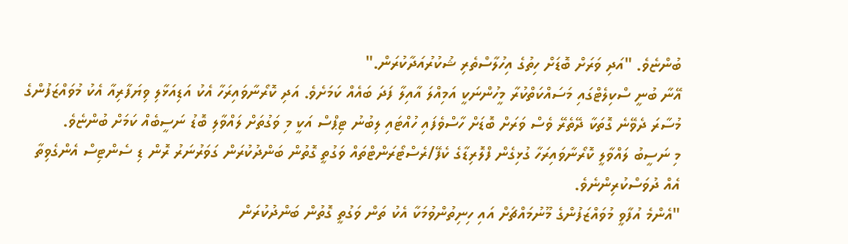ބުންޏެވެ. "އަދި ވަރަށް ބޮޑަށް ހިތުގެ އިހުލާސްތެރި ޝުކުރުއަދާކުރަން."
އޭނާ ބުނީ ސްކިލެޓްގައި މަސައްކަތްކުރާ މީހުންނަކީ އަމިއްލަ އާއިލާ ފަދަ ބައެއް ކަމަށެވެ. އަދި ކޮރޯނާވައިރަހާ އެކު އަޑިއަޅާލި ވިޔަފާރިއާ އެކު މުވައްޒަފުންގެ މުސާރަ ދެވޭނެ ގޮތަކާ ދޭތެރޭ ވެސް ވަރަށް ބޮޑަށް ހާސްވެފައި ހުއްޓައި ލިބުނު ޓިޕްސް އަކީ މި ވަގުތަށް ލައްވާލި ބޮޑު ނަސީބެއް ކަމަށް ބުންޏެވެ.
މި ނަސީބު ލައްވާލީ ކޮރޯނާވައިރަހާ ގުޅިގެން ފްލޮރިޑާގެ ކެފޭ/ރެސްޓޯރަންޓްތައް ވަގުތީ ގޮތުން ބަންދުކުރަން ގަވަރުނަރު ރޮން ޑި ސެންޓިސް އެންގެވިތާ އެއް ދުވަސްކުރިންނެވެ.
"އެންމެ އުފާވީ މުވައްޒަފުންގެ މޫނުމައްޗަށް އައި ހިނިތުންވުމަކާ އެކު ތަން ވަގުތީ ގޮތުން ބަންދުކުރަން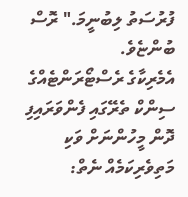ފުރުސަތު ލިބުނީމަ." ރޮސް ބުންޏެވެ.
އެމެރިކާގެ ރެސްޓޯރަންޓެއްގެ ސިންކް ތެރޭގައި ފެންވަރައިފި
ދޮން މީހުންނަށް ވަކި މަތިވެރިކަމެއް ނެތް: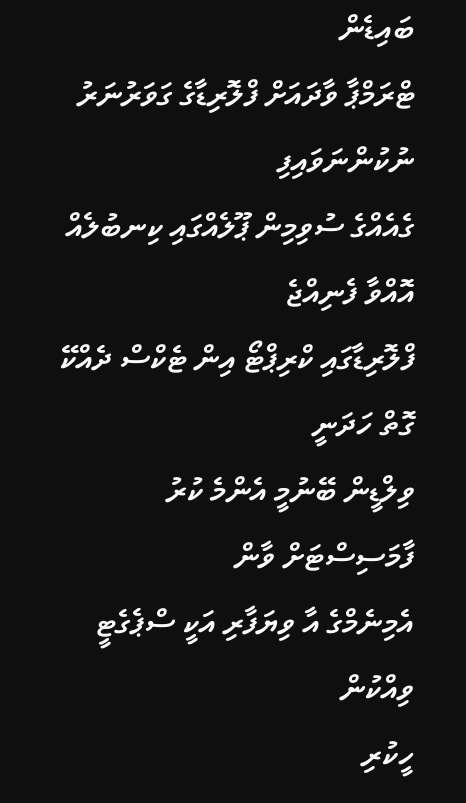ބައިޑެން
ޓްރަމްޕާ ވާދައަށް ފްލޮރިޑާގެ ގަވަރުނަރު ނުކުންނަވައިފި
ގެއެއްގެ ސުވިމިން ޕޫލެއްގައި ކިނބުލެއް އޮއްވާ ފެނިއްޖެ
ފްލޮރިޑާގައި ކްރިޕްޓޯ އިން ޓެކްސް ދެއްކޭ ގޮތް ހަދަނީ
ވިލްޑީން ބޭނުމީ އެންމެ ކުރު ފާމަސިސްޓަށް ވާން
އެމިނެމްގެ އާ ވިޔަފާރި އަކީ ސްޕެގެޓީ ވިއްކުން
ހީކުރި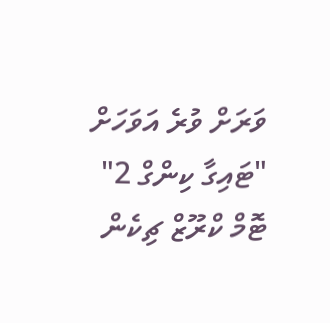ވަރަށް ވުރެ އަވަހަށް "ޓައިގާ ކިންގް 2"
ޓޮމް ކްރޫޒް ޗިކެން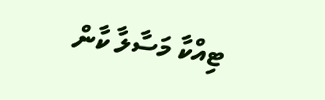ޓިއްކާ މަސާލާ ކާން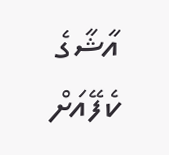އާޝާގެ ކެފޭއަށް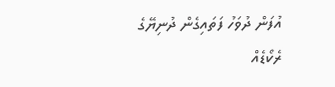އުފަން ދުވަހު ފަތައިގެން ދުނިޔޭގެ ރެކޯޑެއް